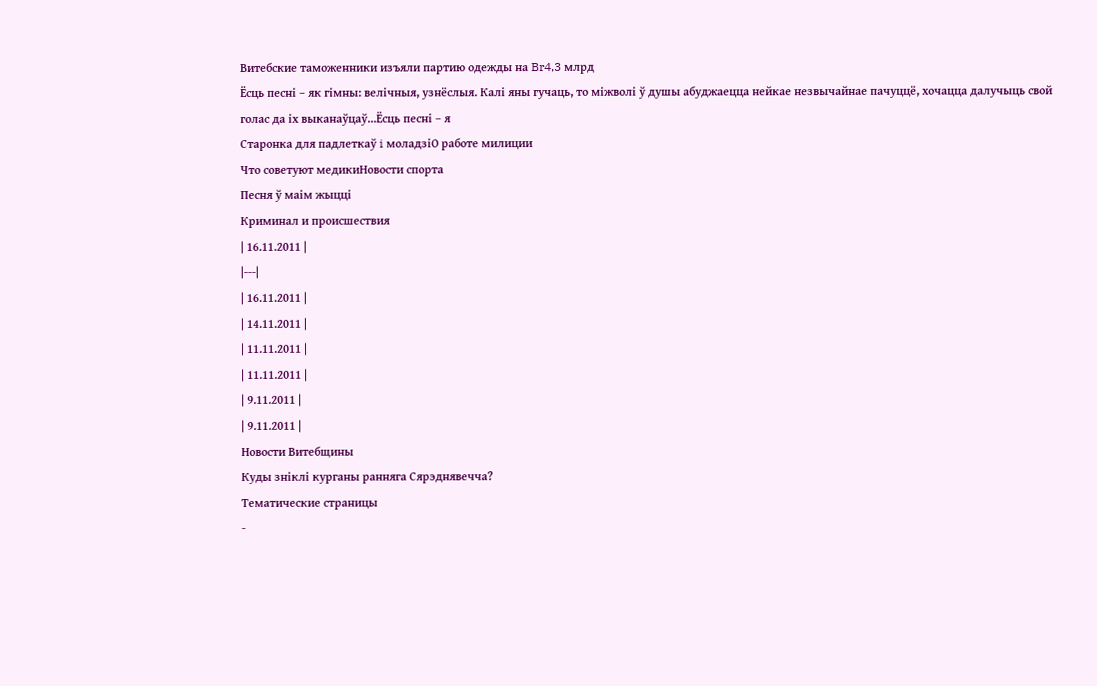Витебские таможенники изъяли партию одежды на Br4,3 млрд
Ёсць песні – як гімны: велічныя, узнёслыя. Калі яны гучаць, то міжволі ў душы абуджаецца нейкае незвычайнае пачуццё, хочацца далучыць свой голас да іх выканаўцаў...Ёсць песні – я
Старонка для падлеткаў i моладзiО работе милиции
Что советуют медикиНовости спорта
Песня ў маім жыцці
Криминал и происшествия
| 16.11.2011 |
|---|
| 16.11.2011 |
| 14.11.2011 |
| 11.11.2011 |
| 11.11.2011 |
| 9.11.2011 |
| 9.11.2011 |
Новости Витебщины
Куды зніклі курганы ранняга Сярэднявечча?
Тематические страницы
-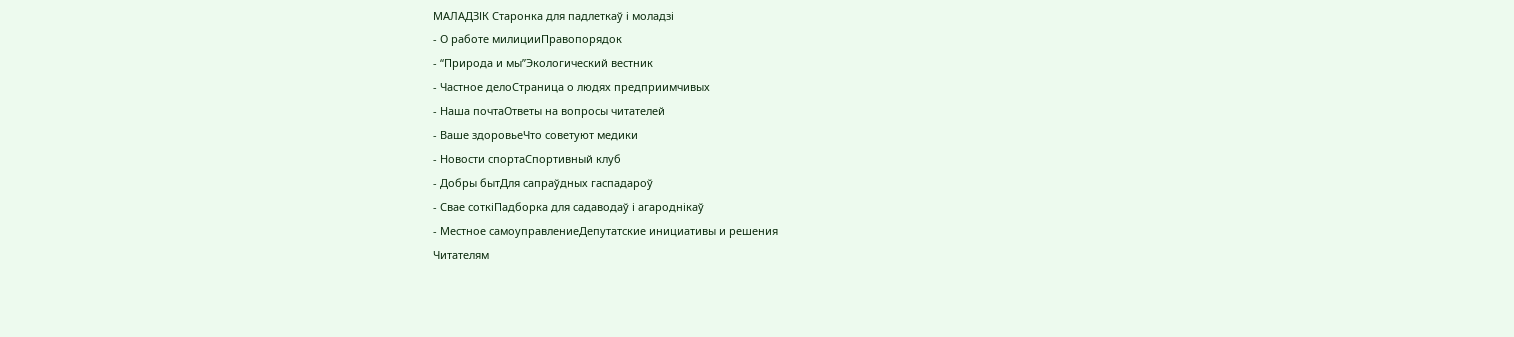МАЛАДЗІК Старонка для падлеткаў i моладзi
- О работе милицииПравопорядок
- “Природа и мы”Экологический вестник
- Частное делоСтраница о людях предприимчивых
- Наша почтаОтветы на вопросы читателей
- Ваше здоровьеЧто советуют медики
- Новости спортаСпортивный клуб
- Добры бытДля сапраўдных гаспадароў
- Свае соткiПадборка для садаводаў і агароднікаў
- Местное самоуправлениеДепутатские инициативы и решения
Читателям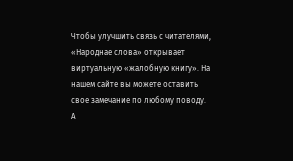Чтобы улучшить связь с читателями, «Народнае слова» открывает виртуальную «жалобную книгу». На нашем сайте вы можете оставить свое замечание по любому поводу.
А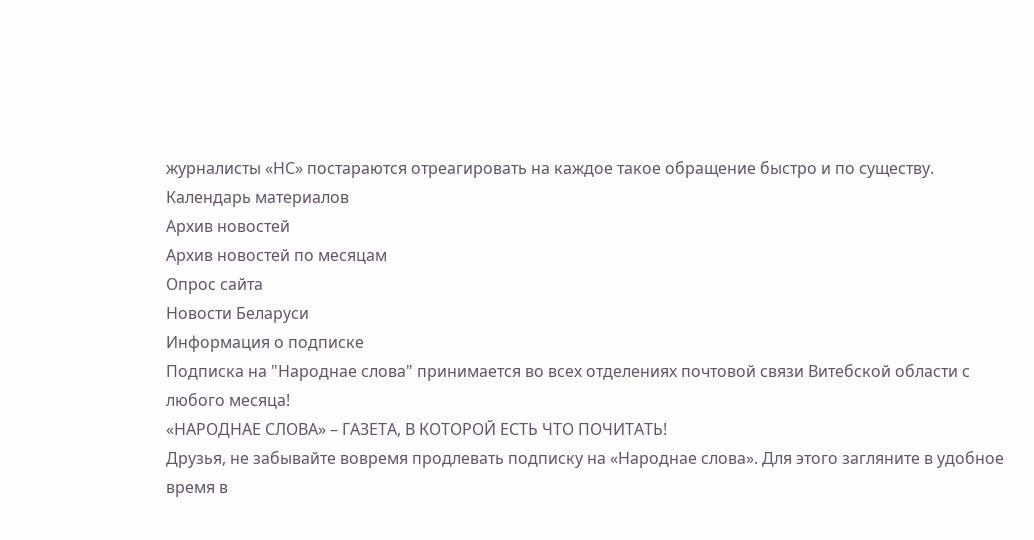журналисты «НС» постараются отреагировать на каждое такое обращение быстро и по существу.
Календарь материалов
Архив новостей
Архив новостей по месяцам
Опрос сайта
Новости Беларуси
Информация о подписке
Подписка на "Народнаe слова" принимается во всех отделениях почтовой связи Витебской области с любого месяца!
«НАРОДНАЕ СЛОВА» – ГАЗЕТА, В КОТОРОЙ ЕСТЬ ЧТО ПОЧИТАТЬ!
Друзья, не забывайте вовремя продлевать подписку на «Народнае слова». Для этого загляните в удобное время в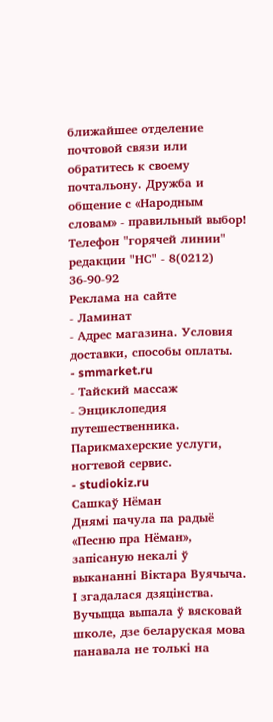ближайшее отделение почтовой связи или обратитесь к своему почтальону. Дружба и общение с «Народным словам» - правильный выбор!
Телефон "горячей линии" редакции "НС" - 8(0212) 36-90-92
Реклама на сайте
- Ламинат
- Адрес магазина. Условия доставки, способы оплаты.
- smmarket.ru
- Тайский массаж
- Энциклопедия путешественника. Парикмахерские услуги, ногтевой сервис.
- studiokiz.ru
Сашкаў Нёман
Днямі пачула па радыё «Песню пра Нёман», запісаную некалі ў выкананні Віктара Вуячыча. І згадалася дзяцінства.
Вучыцца выпала ў вясковай школе, дзе беларуская мова панавала не толькі на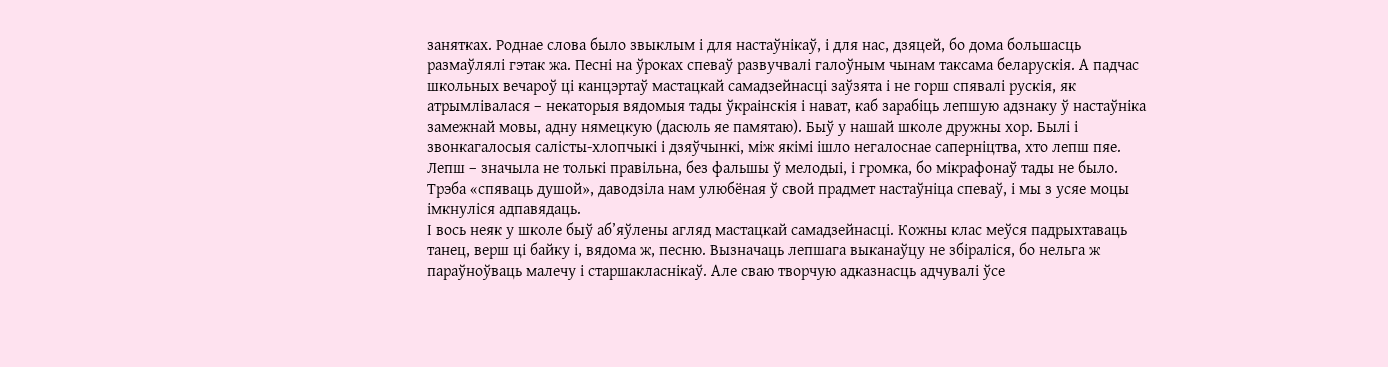занятках. Роднае слова было звыклым і для настаўнікаў, і для нас, дзяцей, бо дома большасць размаўлялі гэтак жа. Песні на ўроках спеваў развучвалі галоўным чынам таксама беларускія. А падчас школьных вечароў ці канцэртаў мастацкай самадзейнасці заўзята і не горш спявалі рускія, як атрымлівалася – некаторыя вядомыя тады ўкраінскія і нават, каб зарабіць лепшую адзнаку ў настаўніка замежнай мовы, адну нямецкую (дасюль яе памятаю). Быў у нашай школе дружны хор. Былі і звонкагалосыя салісты-хлопчыкі і дзяўчынкі, між якімі ішло негалоснае саперніцтва, хто лепш пяе. Лепш – значыла не толькі правільна, без фальшы ў мелодыі, і громка, бо мікрафонаў тады не было. Трэба «спяваць душой», даводзіла нам улюбёная ў свой прадмет настаўніца спеваў, і мы з усяе моцы імкнуліся адпавядаць.
І вось неяк у школе быў аб’яўлены агляд мастацкай самадзейнасці. Кожны клас меўся падрыхтаваць танец, верш ці байку і, вядома ж, песню. Вызначаць лепшага выканаўцу не збіраліся, бо нельга ж параўноўваць малечу і старшакласнікаў. Але сваю творчую адказнасць адчувалі ўсе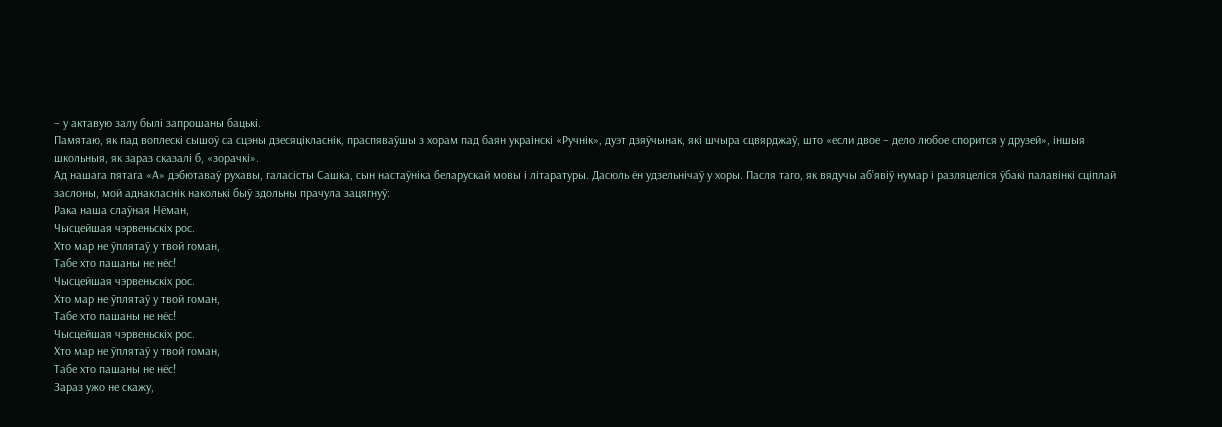– у актавую залу былі запрошаны бацькі.
Памятаю, як пад воплескі сышоў са сцэны дзесяцікласнік, праспяваўшы з хорам пад баян украінскі «Ручнік», дуэт дзяўчынак, які шчыра сцвярджаў, што «если двое – дело любое спорится у друзей», іншыя школьныя, як зараз сказалі б, «зорачкі».
Ад нашага пятага «А» дэбютаваў рухавы, галасісты Сашка, сын настаўніка беларускай мовы і літаратуры. Дасюль ён удзельнічаў у хоры. Пасля таго, як вядучы аб’явіў нумар і разляцеліся ўбакі палавінкі сціплай заслоны, мой аднакласнік наколькі быў здольны прачула зацягнуў:
Рака наша слаўная Нёман,
Чысцейшая чэрвеньскіх рос.
Хто мар не ўплятаў у твой гоман,
Табе хто пашаны не нёс!
Чысцейшая чэрвеньскіх рос.
Хто мар не ўплятаў у твой гоман,
Табе хто пашаны не нёс!
Чысцейшая чэрвеньскіх рос.
Хто мар не ўплятаў у твой гоман,
Табе хто пашаны не нёс!
Зараз ужо не скажу,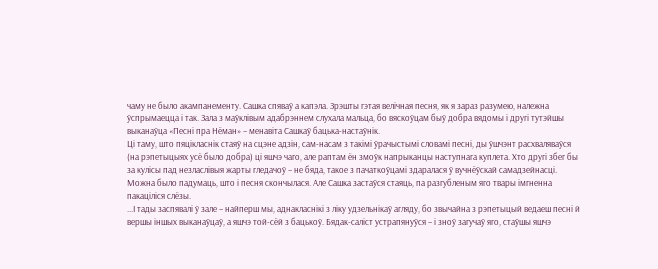чаму не было акампанементу. Сашка спяваў а капэла. Зрэшты гэтая велічная песня, як я зараз разумею, належна ўспрымаецца і так. Зала з маўклівым адабрэннем слухала мальца, бо вяскоўцам быў добра вядомы і другі тутэйшы выканаўца «Песні пра Нёман» – менавіта Сашкаў бацька-настаўнік.
Ці таму, што пяцікласнік стаяў на сцэне адзін, сам-насам з такімі ўрачыстымі словамі песні, ды ўшчэнт расхваляваўся (на рэпетыцыях усё было добра) ці яшчэ чаго, але раптам ён змоўк напрыканцы наступнага куплета. Хто другі збег бы за кулісы пад незласлівыя жарты гледачоў – не бяда, такое з пачаткоўцамі здаралася ў вучнёўскай самадзейнасці. Можна было падумаць, што і песня скончылася. Але Сашка застаўся стаяць, па разгубленым яго твары імгненна пакаціліся слёзы.
...І тады заспявалі ў зале – найперш мы, аднакласнікі з ліку удзельнікаў агляду, бо звычайна з рэпетыцый ведаеш песні й вершы іншых выканаўцаў, а яшчэ той-сёй з бацькоў. Бядак-саліст устрапянуўся – і зноў загучаў яго, стаўшы яшчэ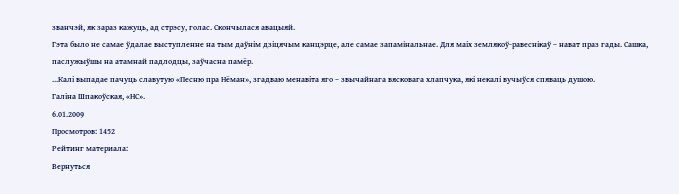званчэй, як зараз кажуць, ад стрэсу, голас. Скончылася авацыяй.
Гэта было не самае ўдалае выступленне на тым даўнім дзіцячым канцэрце, але самае запамінальнае. Для маіх землякоў-равеснікаў – нават праз гады. Сашка, паслужыўшы на атамнай падлодцы, заўчасна памёр.
...Калі выпадае пачуць славутую «Песню пра Нёман», згадваю менавіта яго – звычайнага вясковага хлапчука, які некалі вучыўся спяваць душою.
Галіна Шпакоўская, «НС».
6.01.2009
Просмотров: 1452
Рейтинг материала:
Вернуться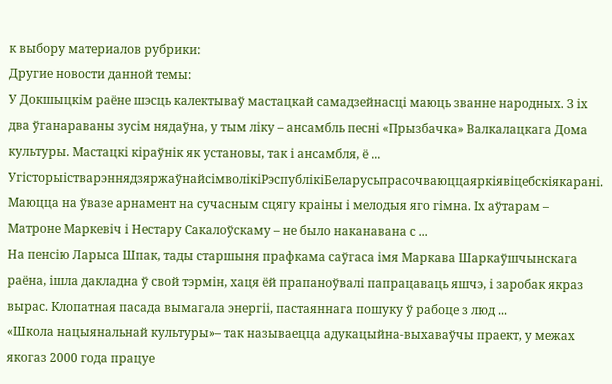к выбору материалов рубрики:
Другие новости данной темы:
У Докшыцкім раёне шэсць калектываў мастацкай самадзейнасці маюць званне народных. З іх два ўганараваны зусім нядаўна, у тым ліку – ансамбль песні «Прызбачка» Валкалацкага Дома культуры. Мастацкі кіраўнік як установы, так і ансамбля, ё ...
УгісторыістварэннядзяржаўнайсімволікіРэспублікіБеларусьпрасочваюццаяркіявіцебскіякарані. Маюцца на ўвазе арнамент на сучасным сцягу краіны і мелодыя яго гімна. Іх аўтарам – Матроне Маркевіч і Нестару Сакалоўскаму – не было наканавана с ...
На пенсію Ларыса Шпак, тады старшыня прафкама саўгаса імя Маркава Шаркаўшчынскага раёна, ішла дакладна ў свой тэрмін, хаця ёй прапаноўвалі папрацаваць яшчэ, і заробак якраз вырас. Клопатная пасада вымагала энергіі, пастаяннага пошуку ў рабоце з люд ...
«Школа нацыянальнай культуры»– так называецца адукацыйна-выхаваўчы праект, у межах якогаз 2000 года працуе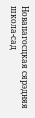Новапагосцкая сярэдняя школа-сад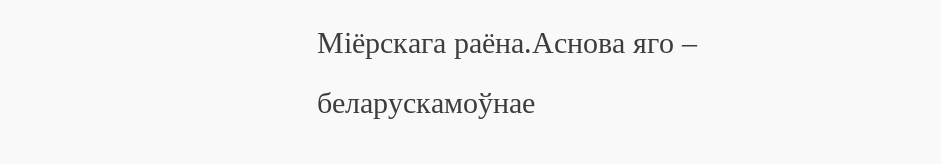Міёрскага раёна.Аснова яго – беларускамоўнае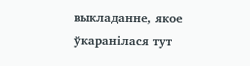выкладанне, якое ўкаранілася тут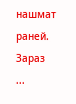нашмат раней. Зараз ...